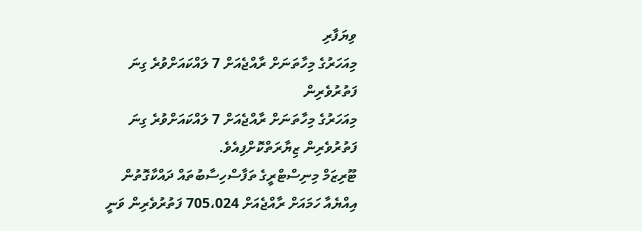ވިޔަފާރި
މިއަހަރުގެ މިހާތަނަށް ރާއްޖެއަށް 7 ލައްކައަށްވުރެ ގިނަ ފަތުރުވެރިން
މިއަހަރުގެ މިހާތަނަށް ރާއްޖެއަށް 7 ލައްކައަށްވުރެ ގިނަ ފަތުރުވެރިން ޒިޔާރަތްކޮށްފިއެވެ.
ޓޫރިޒަމް މިނިސްޓްރީގެ ތަފާސްހިސާބުތައް ދައްކާގޮތުން އިއްޔެއާ ހަމައަށް ރާއްޖެއަށް 705،024 ފަތުރުވެރިން ވަނީ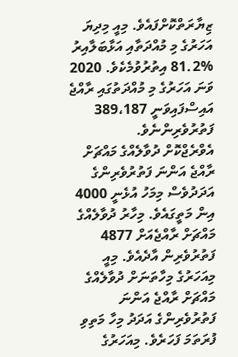ޒިޔާރަތްކޮށްފައެވެ. މިއީ މިދިޔަ އަހަރުގެ މި މުއްދަތާއި އަޅާބަލާއިރު %81.2 އިތުރުވުމެކެވެ. 2020 ވަނަ އަހަރުގެ މި މުއްދަތުގައި ރާއްޖެ އައިސްފައިވަނީ 389،187 ފަތުރުވެރިންނެވެ.
އެވްރެޖްކޮށް ދުވާލެއްގެ މައްޗަށް ރާއްޖެ އަންނަ ފަތުރުވެރިންގެ އަދަދުވެސް މިމަހު އުޅެނީ 4000 އިން މަތީގައެވެ. މިހާރު ދުވާލެއްގެ މައްޗަށް ރާއްޖެއަށް 4877 ފަތުރުވެރިން އާދެއެވެ. މިއީ މިއަހަރުގެ މިހާތަނަށް ދުވާލެއްގެ މައްޗަށް ރާއްޖެ އަންނަ ފަތުރުވެރިންގެ އަދަދު މިހާ މަތިވި ފުރަތަމަ ފަހަރެވެ. މިއަހަރުގެ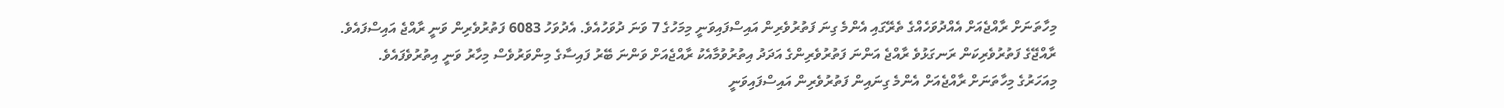މިހާތަނަށް ރާއްޖެއަށް އެއްދުވަހެއްގެ ތެރޭގައި އެންމެ ގިނަ ފަތުރުވެރިން އައިސްފައިވަނީ މިމަހުގެ 7 ވަނަ ދުވަހުއެވެ. އެދުވަހު 6083 ފަތުރުވެރިން ވަނީ ރާއްޖެ އައިސްފައެވެ. ރާއްޖޭގެ ފަތުރުވެރިކަން ރަނގަޅުވެ ރާއްޖެ އަންނަ ފަތުރުވެރިންގެ އަދަދު އިތުރުވުމާއެކު ރާއްޖެއަށް ވަންނަ ބޭރު ފައިސާގެ މިންވަރުވެސް މިހާރު ވަނީ އިތުރުވެފައެވެ.
މިއަހަރުގެ މިހާތަނަށް ރާއްޖެއަށް އެންމެ ގިނައިން ފަތުރުވެރިން އައިސްފައިވަނީ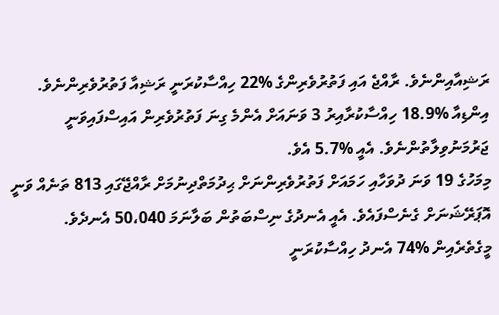ރަޝިއާއިންނެވެ. ރާއްޖެ އައި ފަތުރުވެރިންގެ %22 ހިއްސާކުރަނީ ރަޝިއާ ފަތުރުވެރިންނެވެ. އިންޑިއާ %18.9 ހިއްސާކުރާއިރު 3 ވަނައަށް އެންމެ ގިނަ ފަތުރުވެރިން އައިސްފައިވަނީ ޖަރުމަނުވިލާތުންނެވެ. އެއީ %5.7 އެވެ.
މިމަހުގެ 19 ވަނަ ދުވަހާއި ހަމައަށް ފަތުރުވެރިންނަށް ޙިދުމަތްދިނުމަށް ރާއްޖޭގައި 813 ތަނެއް ވަނީ އޮޕަރޭޝަނަށް ގެނެސްފައެވެ. އެއީ އެނދުގެ ނިސްބަތުން ބަލާނަމަ 50،040 އެނދެވެ. މީގެތެރެއިން %74 އެނދު ހިއްސާކުރަނީ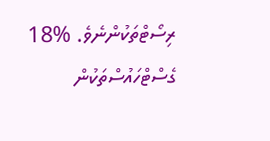ރިސޯޓްތަކުންނެވެ. %18 ގެސްޓްހައުސްތަކުން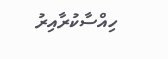ހިއްސާކުރާއިރު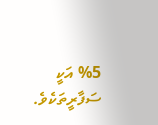%5 އަކީ ސަފާރީތަކެވެ.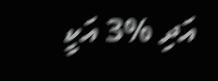އަދި %3 އަކީ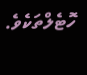ހޮޓެލްތަކެވެ.